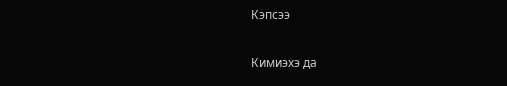Кэпсээ

Кимиэхэ да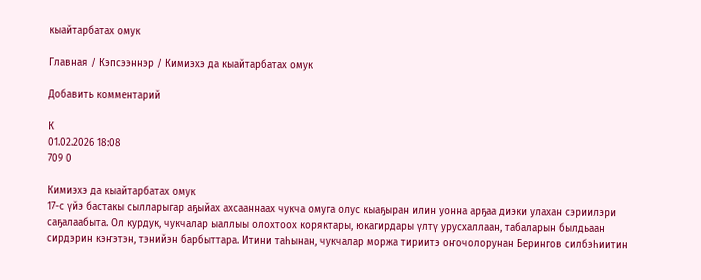кыайтарбатах омук

Главная / Кэпсээннэр / Кимиэхэ да кыайтарбатах омук

Добавить комментарий

К
01.02.2026 18:08
709 0

Кимиэхэ да кыайтарбатах омук
17-с үйэ бастакы сылларыгар аҕыйах ахсааннаах чукча омуга олус кыаҕыран илин уонна арҕаа диэки улахан сэриилэри саҕалаабыта. Ол курдук, чукчалар ыаллыы олохтоох коряктары, юкагирдары үлтү урусхаллаан, табаларын былдьаан сирдэрин кэҥэтэн, тэнийэн барбыттара. Итини таһынан, чукчалар моржа тириитэ оҥочолорунан Берингов силбэһиитин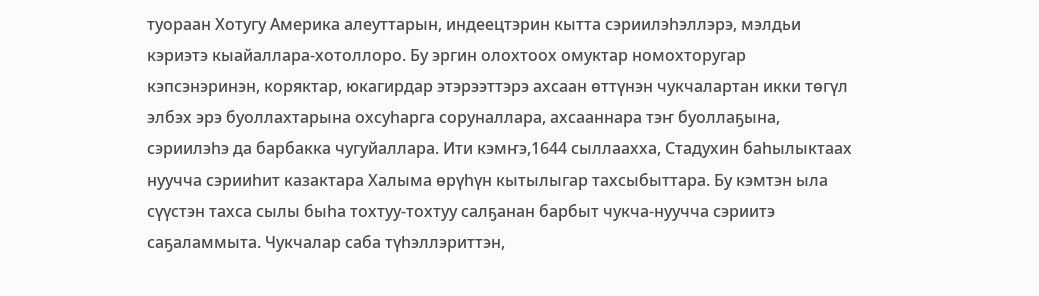туораан Хотугу Америка алеуттарын, индеецтэрин кытта сэриилэһэллэрэ, мэлдьи кэриэтэ кыайаллара-хотоллоро. Бу эргин олохтоох омуктар номохторугар кэпсэнэринэн, коряктар, юкагирдар этэрээттэрэ ахсаан өттүнэн чукчалартан икки төгүл элбэх эрэ буоллахтарына охсуһарга соруналлара, ахсааннара тэҥ буоллаҕына, сэриилэһэ да барбакка чугуйаллара. Ити кэмҥэ,1644 сыллаахха, Стадухин баһылыктаах нуучча сэрииһит казактара Халыма өрүһүн кытылыгар тахсыбыттара. Бу кэмтэн ыла сүүстэн тахса сылы быһа тохтуу-тохтуу салҕанан барбыт чукча-нуучча сэриитэ саҕаламмыта. Чукчалар саба түһэллэриттэн,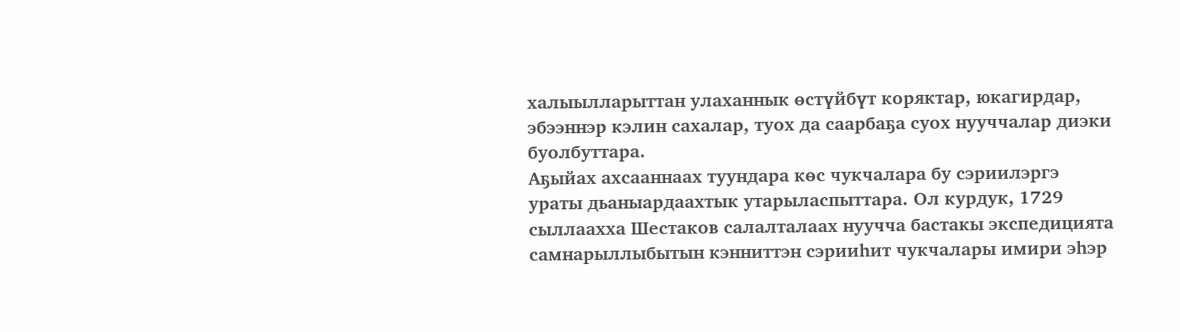халыылларыттан улаханнык өстүйбүт коряктар, юкагирдар, эбээннэр кэлин сахалар, туох да саарбаҕа суох нууччалар диэки буолбуттара.
Аҕыйах ахсааннаах туундара көс чукчалара бу сэриилэргэ ураты дьаныардаахтык утарыласпыттара. Ол курдук, 1729 сыллаахха Шестаков салалталаах нуучча бастакы экспедицията самнарыллыбытын кэнниттэн сэрииһит чукчалары имири эһэр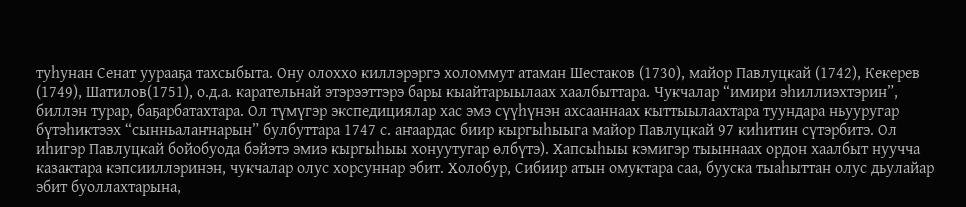туһунан Сенат уурааҕа тахсыбыта. Ону олоххо киллэрэргэ холоммут атаман Шестаков (1730), майор Павлуцкай (1742), Кекерев (1749), Шатилов(1751), о.д.а. карательнай этэрээттэрэ бары кыайтарыылаах хаалбыттара. Чукчалар “имири эһиллиэхтэрин”, биллэн турар, баҕарбатахтара. Ол түмүгэр экспедициялар хас эмэ сүүһүнэн ахсааннаах кыттыылаахтара туундара ньууругар бүтэһиктээх “сынньалаҥнарын” булбуттара 1747 с. аҥаардас биир кыргыһыыга майор Павлуцкай 97 киһитин сүтэрбитэ. Ол иһигэр Павлуцкай бойобуода бэйэтэ эмиэ кыргыһыы хонуутугар өлбүтэ). Хапсыһыы кэмигэр тыыннаах ордон хаалбыт нуучча казактара кэпсииллэринэн, чукчалар олус хорсуннар эбит. Холобур, Сибиир атын омуктара саа, бууска тыаһыттан олус дьулайар эбит буоллахтарына,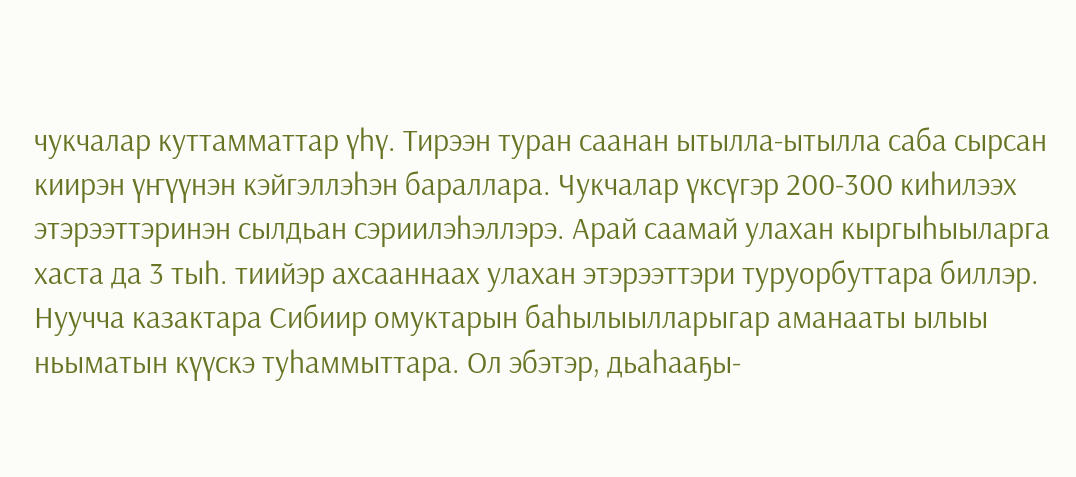чукчалар куттамматтар үһү. Тирээн туран саанан ытылла-ытылла саба сырсан киирэн үҥүүнэн кэйгэллэһэн бараллара. Чукчалар үксүгэр 200-300 киһилээх этэрээттэринэн сылдьан сэриилэһэллэрэ. Арай саамай улахан кыргыһыыларга хаста да 3 тыһ. тиийэр ахсааннаах улахан этэрээттэри туруорбуттара биллэр.
Нуучча казактара Сибиир омуктарын баһылыылларыгар аманааты ылыы ньыматын күүскэ туһаммыттара. Ол эбэтэр, дьаһааҕы-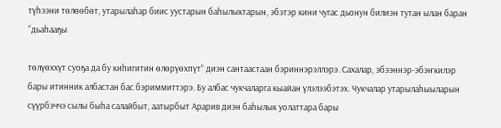түһээни төлөөбөт, утарылаһар биис уустарын баһылыктарын, эбэтэр кини чугас дьонун билиэн тутан ылан баран “дьаһааҕы

төлүөххүт суоҕа да бу киһигитин өлөрүөхпүт” диэн сантаастаан бэриннэрэллэрэ. Сахалар, эбээннэр-эбэҥкилэр бары итинник албастан бас бэриммиттэрэ. Бу албас чукчаларга кыайан үлэлээбэтэх. Чукчалар утарылаһыыларын сүүрбэччэ сылы быһа салайбыт, аатырбыт Арарив диэн баһылык уолаттара бары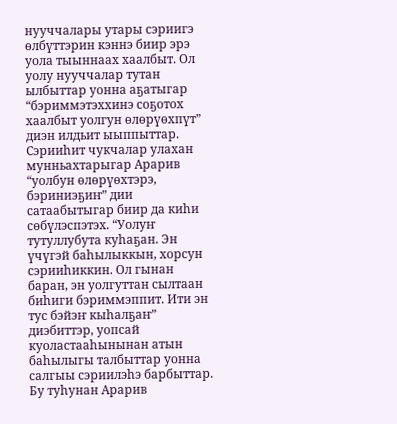нууччалары утары сэриигэ өлбүттэрин кэннэ биир эрэ уола тыыннаах хаалбыт. Ол уолу нууччалар тутан ылбыттар уонна аҕатыгар “бэриммэтэххинэ соҕотох хаалбыт уолгун өлөрүөхпүт” диэн илдьит ыыппыттар. Сэрииһит чукчалар улахан мунньахтарыгар Арарив “уолбун өлөрүөхтэрэ, бэриниэҕиҥ” дии сатаабытыгар биир да киһи сөбүлэспэтэх. “Уолуҥ тутуллубута куһаҕан. Эн үчүгэй баһылыккын, хорсун сэрииһиккин. Ол гынан баран, эн уолгуттан сылтаан биһиги бэриммэппит. Ити эн тус бэйэҥ кыһалҕаҥ” диэбиттэр, уопсай куоластааһынынан атын баһылыгы талбыттар уонна салгыы сэриилэһэ барбыттар. Бу туһунан Арарив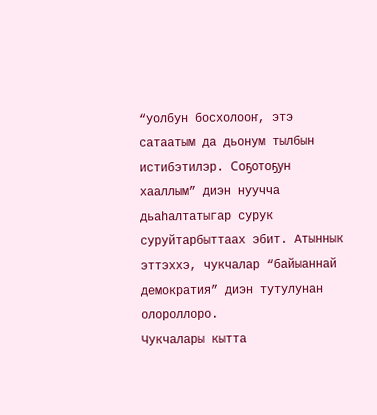“уолбун босхолооҥ, этэ сатаатым да дьонум тылбын истибэтилэр. Соҕотоҕун хааллым” диэн нуучча дьаһалтатыгар сурук суруйтарбыттаах эбит. Атыннык эттэххэ, чукчалар “байыаннай демократия” диэн тутулунан олороллоро.
Чукчалары кытта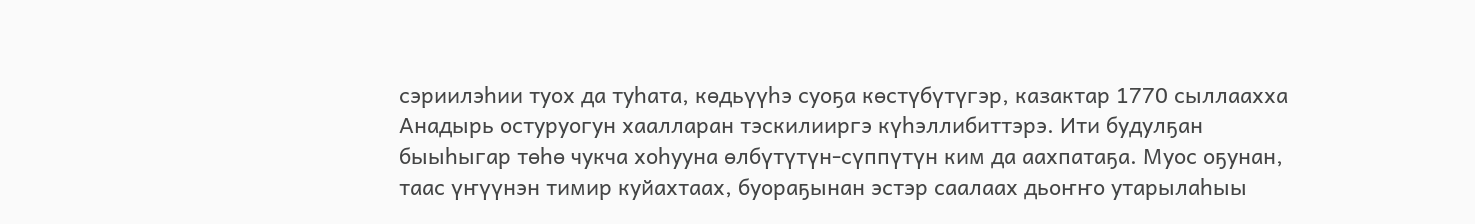сэриилэһии туох да туһата, көдьүүһэ суоҕа көстүбүтүгэр, казактар 1770 сыллаахха Анадырь остуруогун хаалларан тэскилииргэ күһэллибиттэрэ. Ити будулҕан быыһыгар төһө чукча хоһууна өлбүтүтүн-сүппүтүн ким да аахпатаҕа. Муос оҕунан, таас үҥүүнэн тимир куйахтаах, буораҕынан эстэр саалаах дьоҥҥо утарылаһыы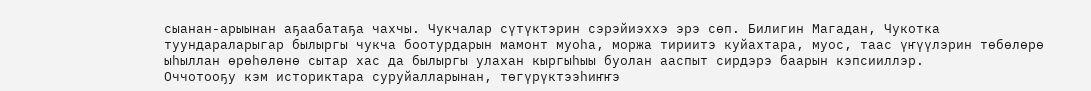сыанан-арыынан аҕаабатаҕа чахчы. Чукчалар сүтүктэрин сэрэйиэххэ эрэ сөп. Билигин Магадан, Чукотка туундараларыгар былыргы чукча боотурдарын мамонт муоһа, моржа тириитэ куйахтара, муос, таас үҥүүлэрин төбөлөрө ыһыллан өрөһөлөнө сытар хас да былыргы улахан кыргыһыы буолан ааспыт сирдэрэ баарын кэпсииллэр.
Оччотооҕу кэм историктара суруйалларынан, төгүрүктээһиҥҥэ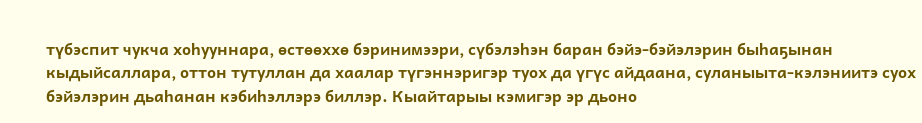түбэспит чукча хоһууннара, өстөөххө бэринимээри, сүбэлэһэн баран бэйэ-бэйэлэрин быһаҕынан кыдыйсаллара, оттон тутуллан да хаалар түгэннэригэр туох да үгүс айдаана, суланыыта-кэлэниитэ суох бэйэлэрин дьаһанан кэбиһэллэрэ биллэр. Кыайтарыы кэмигэр эр дьоно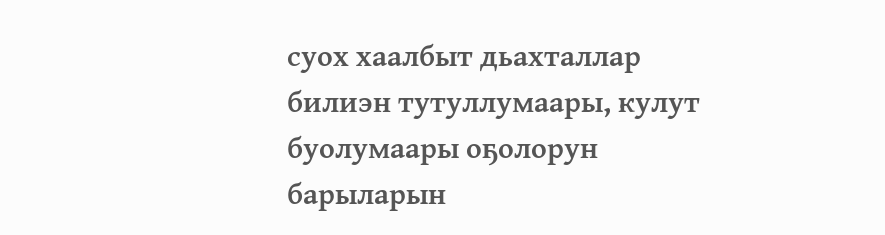суох хаалбыт дьахталлар билиэн тутуллумаары, кулут буолумаары оҕолорун барыларын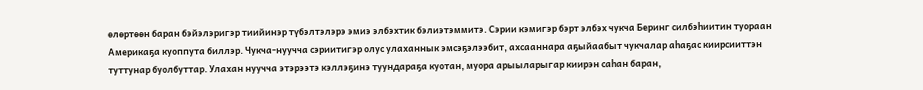өлөртөөн баран бэйэлэригэр тиийинэр түбэлтэлэрэ эмиэ элбэхтик бэлиэтэммитэ. Сэрии кэмигэр бэрт элбэх чукча Беринг силбэһиитин туораан Америкаҕа куоппута биллэр. Чукча-нуучча сэриитигэр олус улаханнык эмсэҕэлээбит, ахсааннара аҕыйаабыт чукчалар аһаҕас киирсииттэн туттунар буолбуттар. Улахан нуучча этэрээтэ кэллэҕинэ туундараҕа куотан, муора арыыларыгар киирэн саһан баран,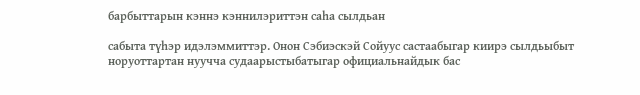барбыттарын кэннэ кэннилэриттэн саһа сылдьан

сабыта түһэр идэлэммиттэр. Онон Сэбиэскэй Сойуус састаабыгар киирэ сылдьыбыт норуоттартан нуучча судаарыстыбатыгар официальнайдык бас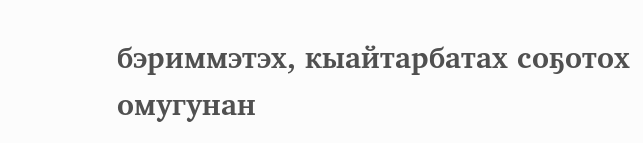бэриммэтэх, кыайтарбатах соҕотох омугунан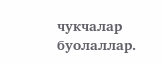чукчалар буолаллар.